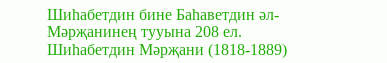Шиһабетдин бине Баһаветдин әл-Мәрҗанинең тууына 208 ел.
Шиһабетдин Мәрҗани (1818-1889)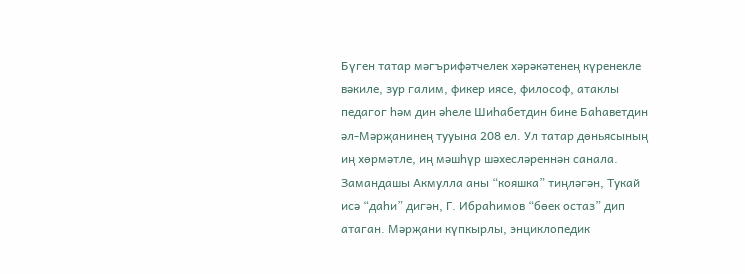Бүген татар мәгърифәтчелек хәрәкәтенең күренекле вәкиле, зур галим, фикер иясе, философ, атаклы педагог һәм дин әһеле Шиһабетдин бине Баһаветдин әл-Мәрҗанинең тууына 208 ел. Ул татар дөньясының иң хөрмәтле, иң мәшһүр шәхесләреннән санала. Замандашы Акмулла аны “кояшка” тиңләгән, Тукай исә “даһи” дигән, Г. Ибраһимов “бөек остаз” дип атаган. Мәрҗани күпкырлы, энциклопедик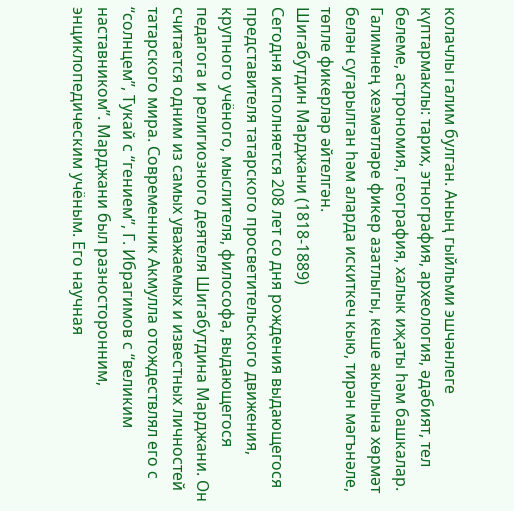колачлы галим булган. Аның гыйльми эшчәнлеге күптармаклы: тарих, этнография, археология, әдәбият, тел белеме, астрономия, география, халык иҗаты һәм башкалар.
Галимнең хезмәтләре фикер азатлыгы, кеше акылына хөрмәт белән сугарылган һәм аларда искиткеч кыю, тирән мәгънәле, төпле фикерләр әйтелгән.
Шигабутдин Марджани (1818-1889)
Сегодня исполняется 208 лет со дня рождения выдающегося представителя татарского просветительского движения, крупного учёного, мыслителя, философа, выдающегося педагога и религиозного деятеля Шигабутдина Марджани. Он считается одним из самых уважаемых и известных личностей татарского мира. Современник Акмулла отождествлял его с “солнцем”, Тукай с “гением”, Г. Ибрагимов с “великим наставником”. Марджани был разносторонним, энциклопедическим учёным. Его научная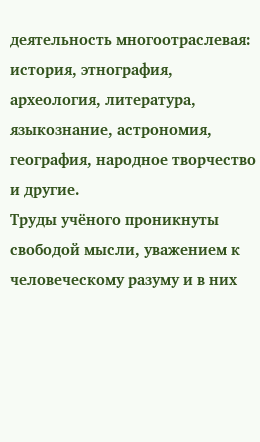деятельность многоотраслевая: история, этнография, археология, литература, языкознание, астрономия, география, народное творчество и другие.
Труды учёного проникнуты свободой мысли, уважением к человеческому разуму и в них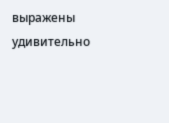выражены удивительно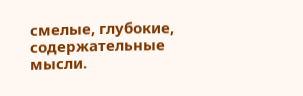смелые, глубокие, содержательные мысли.